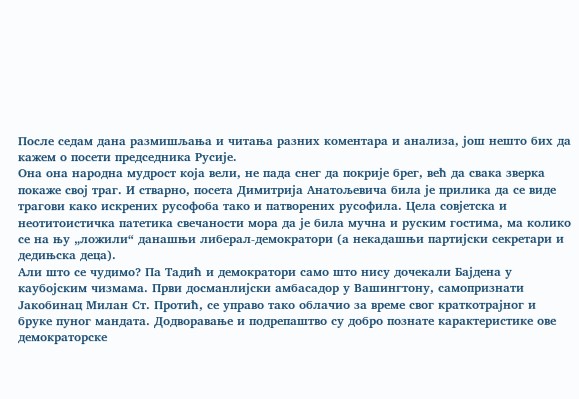После седам дана размишљања и читања разних коментара и анализа, још нешто бих да кажем о посети председника Русије.
Она она народна мудрост која вели, не пада снег да покрије брег, већ да свака зверка покаже свој траг. И стварно, посета Димитрија Анатољевича била је прилика да се виде трагови како искрених русофоба тако и патворених русофила. Цела совјетска и неотитоистичка патетика свечаности мора да је била мучна и руским гостима, ма колико се на њу „ложили“ данашњи либерал-демократори (а некадашњи партијски секретари и дедињска деца).
Али што се чудимо? Па Тадић и демократори само што нису дочекали Бајдена у каубојским чизмама. Први досманлијски амбасадор у Вашингтону, самопризнати Јакобинац Милан Ст. Протић, се управо тако облачио за време свог краткотрајног и бруке пуног мандата. Додворавање и подрепаштво су добро познате карактеристике ове демократорске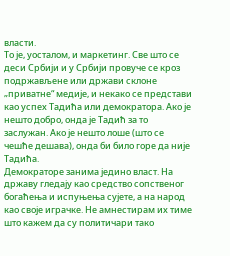власти.
То је, уосталом, и маркетинг. Све што се деси Србији и у Србији провуче се кроз подржављене или држави склоне „приватне“ медије, и некако се представи као успех Тадића или демократора. Ако је нешто добро, онда је Тадић за то заслужан. Ако је нешто лоше (што се чешће дешава), онда би било горе да није Тадића.
Демократоре занима једино власт. На државу гледају као средство сопственог богаћења и испуњења сујете, а на народ као своје играчке. Не амнестирам их тиме што кажем да су политичари тако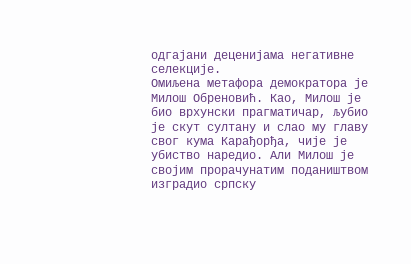одгајани деценијама негативне селекције.
Омиљена метафора демократора је Милош Обреновић. Као, Милош је био врхунски прагматичар, љубио је скут султану и слао му главу свог кума Карађорђа, чије је убиство наредио. Али Милош је својим прорачунатим подаништвом изградио српску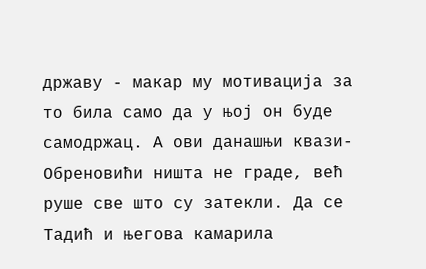државу - макар му мотивација за то била само да у њој он буде самодржац. А ови данашњи квази-Обреновићи ништа не граде, већ руше све што су затекли. Да се Тадић и његова камарила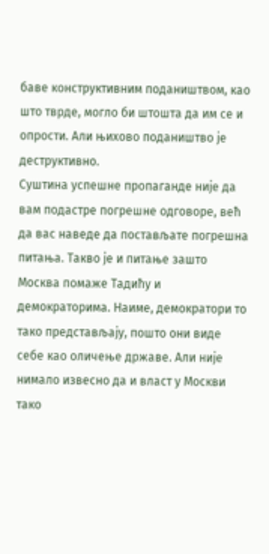баве конструктивним подаништвом, као што тврде, могло би штошта да им се и опрости. Али њихово подаништво је деструктивно.
Суштина успешне пропаганде није да вам подастре погрешне одговоре, већ да вас наведе да постављате погрешна питања. Такво је и питање зашто Москва помаже Тадићу и демократорима. Наиме, демократори то тако представљају, пошто они виде себе као оличење државе. Али није нимало извесно да и власт у Москви тако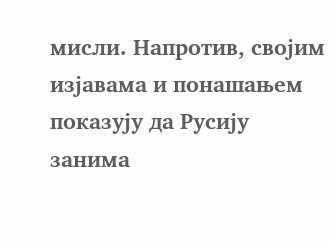мисли. Напротив, својим изјавама и понашањем показују да Русију занима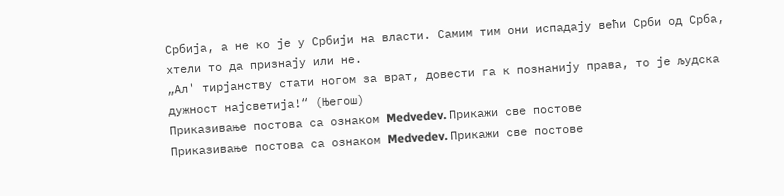Србија, а не ко је у Србији на власти. Самим тим они испадају већи Срби од Срба, хтели то да признају или не.
„Ал' тирјанству стати ногом за врат, довести га к познанију права, то је људска дужност најсветија!“ (Његош)
Приказивање постова са ознаком Medvedev. Прикажи све постове
Приказивање постова са ознаком Medvedev. Прикажи све постове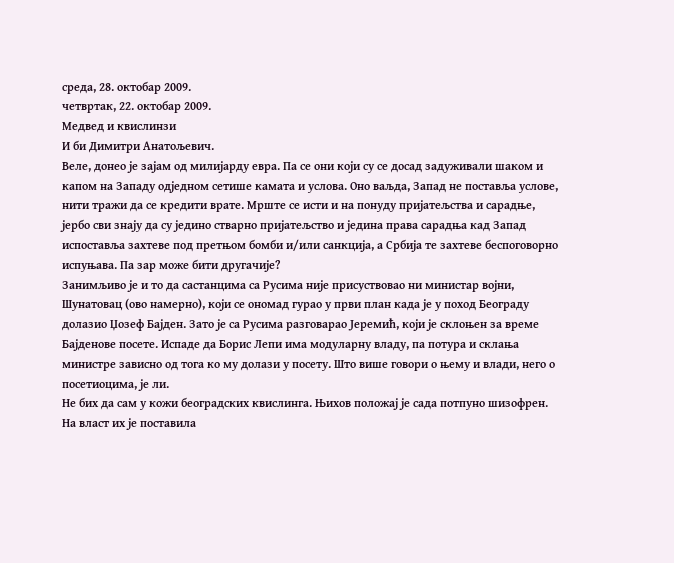среда, 28. октобар 2009.
четвртак, 22. октобар 2009.
Медвед и квислинзи
И би Димитри Анатољевич.
Веле, донео је зајам од милијарду евра. Па се они који су се досад задуживали шаком и капом на Западу одједном сетише камата и услова. Оно ваљда, Запад не поставља услове, нити тражи да се кредити врате. Мрште се исти и на понуду пријатељства и сарадње, јербо сви знају да су једино стварно пријатељство и једина права сарадња кад Запад испоставља захтеве под претњом бомби и/или санкција, а Србија те захтеве беспоговорно испуњава. Па зар може бити другачије?
Занимљиво је и то да састанцима са Русима није присуствовао ни министар војни, Шунатовац (ово намерно), који се ономад гурао у први план када је у поход Београду долазио Џозеф Бајден. Зато је са Русима разговарао Јеремић, који је склоњен за време Бајденове посете. Испаде да Борис Лепи има модуларну владу, па потура и склања министре зависно од тога ко му долази у посету. Што више говори о њему и влади, него о посетиоцима, је ли.
Не бих да сам у кожи београдских квислинга. Њихов положај је сада потпуно шизофрен. На власт их је поставила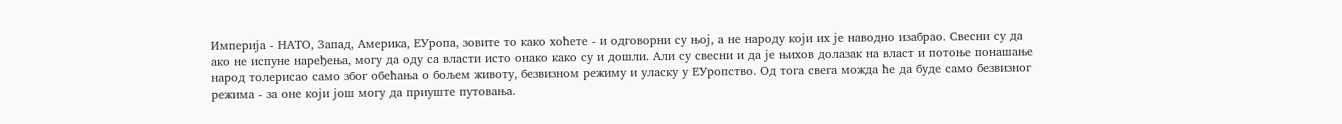Империја - НАТО, Запад, Америка, ЕУропа, зовите то како хоћете - и одговорни су њој, а не народу који их је наводно изабрао. Свесни су да ако не испуне наређења, могу да оду са власти исто онако како су и дошли. Али су свесни и да је њихов долазак на власт и потоње понашање народ толерисао само због обећања о бољем животу, безвизном режиму и уласку у ЕУропство. Од тога свега можда ће да буде само безвизног режима - за оне који још могу да приуште путовања.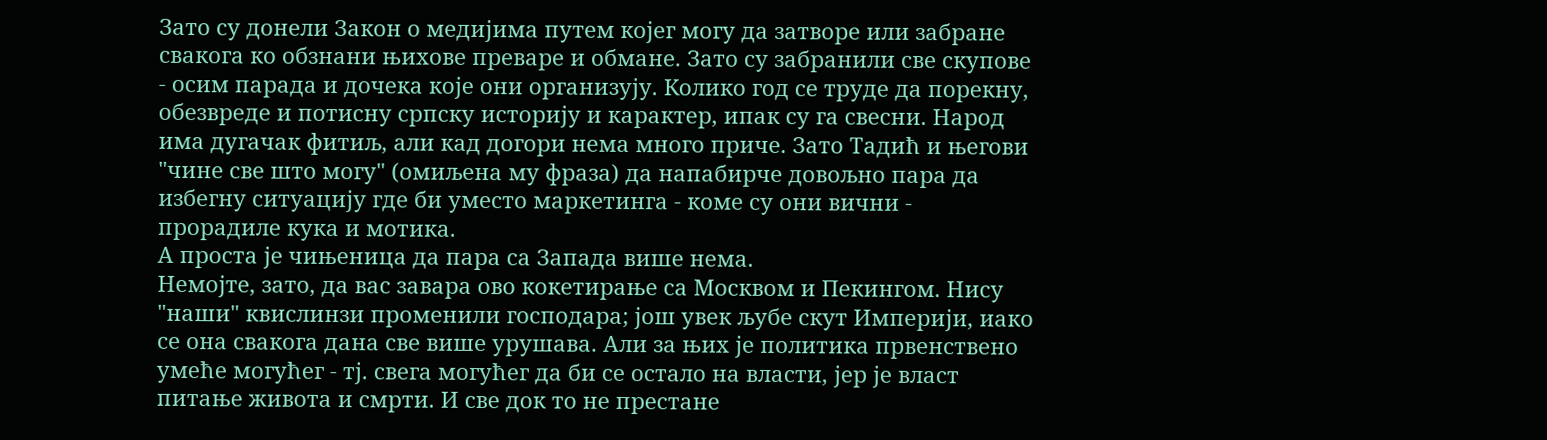Зато су донели Закон о медијима путем којег могу да затворе или забране свакога ко обзнани њихове преваре и обмане. Зато су забранили све скупове - осим парада и дочека које они организују. Колико год се труде да порекну, обезвреде и потисну српску историју и карактер, ипак су га свесни. Народ има дугачак фитиљ, али кад догори нема много приче. Зато Тадић и његови "чине све што могу" (омиљена му фраза) да напабирче довољно пара да избегну ситуацију где би уместо маркетинга - коме су они вични - прорадиле кука и мотика.
А проста је чињеница да пара са Запада више нема.
Немојте, зато, да вас завара ово кокетирање са Москвом и Пекингом. Нису "наши" квислинзи променили господара; још увек љубе скут Империји, иако се она свакога дана све више урушава. Али за њих је политика првенствено умеће могућег - тј. свега могућег да би се остало на власти, јер је власт питање живота и смрти. И све док то не престане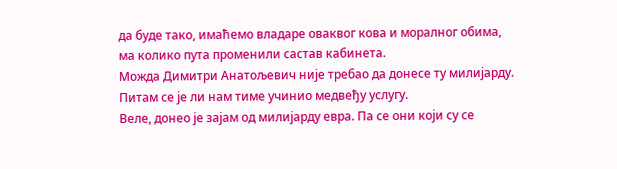да буде тако, имаћемо владаре оваквог кова и моралног обима, ма колико пута променили састав кабинета.
Можда Димитри Анатољевич није требао да донесе ту милијарду. Питам се је ли нам тиме учинио медвеђу услугу.
Веле, донео је зајам од милијарду евра. Па се они који су се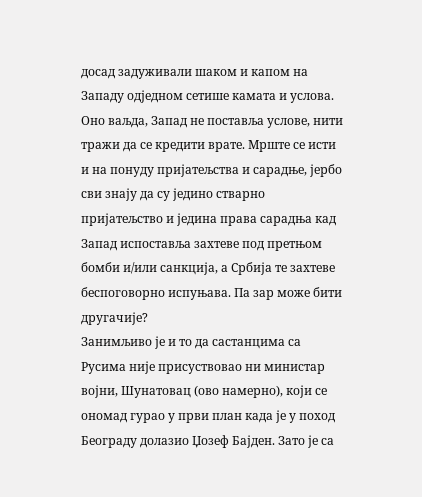досад задуживали шаком и капом на Западу одједном сетише камата и услова. Оно ваљда, Запад не поставља услове, нити тражи да се кредити врате. Мрште се исти и на понуду пријатељства и сарадње, јербо сви знају да су једино стварно пријатељство и једина права сарадња кад Запад испоставља захтеве под претњом бомби и/или санкција, а Србија те захтеве беспоговорно испуњава. Па зар може бити другачије?
Занимљиво је и то да састанцима са Русима није присуствовао ни министар војни, Шунатовац (ово намерно), који се ономад гурао у први план када је у поход Београду долазио Џозеф Бајден. Зато је са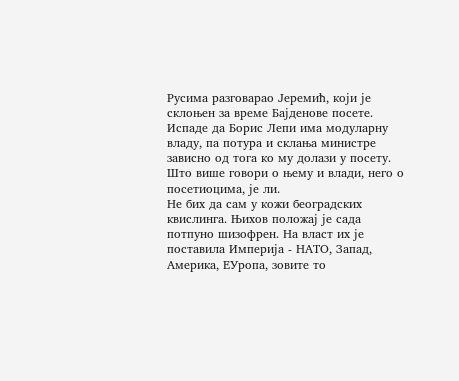Русима разговарао Јеремић, који је склоњен за време Бајденове посете. Испаде да Борис Лепи има модуларну владу, па потура и склања министре зависно од тога ко му долази у посету. Што више говори о њему и влади, него о посетиоцима, је ли.
Не бих да сам у кожи београдских квислинга. Њихов положај је сада потпуно шизофрен. На власт их је поставила Империја - НАТО, Запад, Америка, ЕУропа, зовите то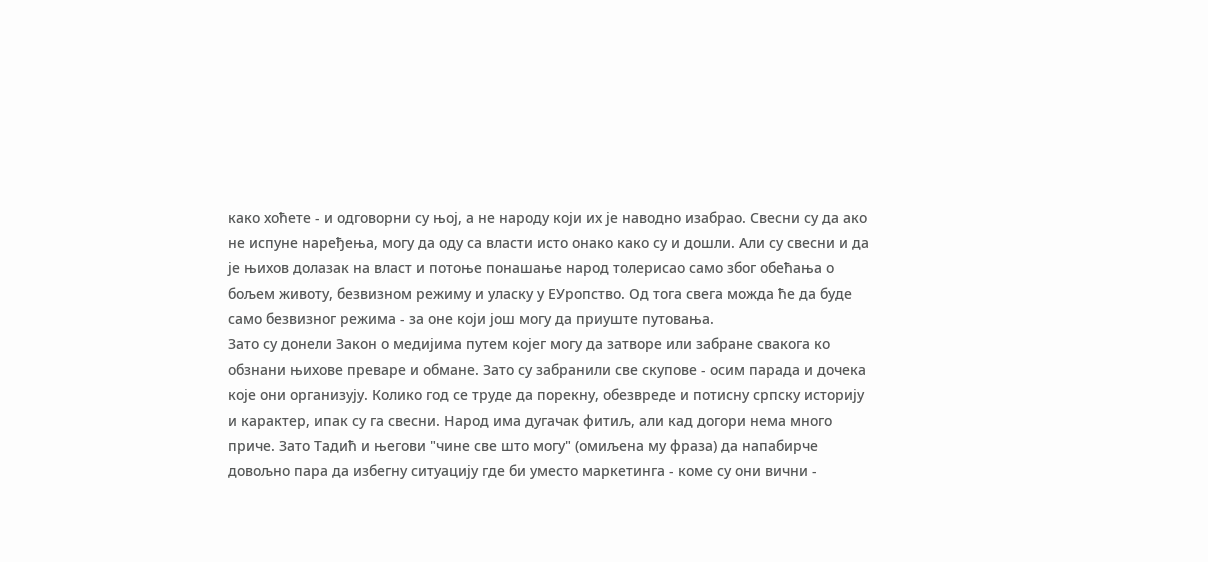како хоћете - и одговорни су њој, а не народу који их је наводно изабрао. Свесни су да ако не испуне наређења, могу да оду са власти исто онако како су и дошли. Али су свесни и да је њихов долазак на власт и потоње понашање народ толерисао само због обећања о бољем животу, безвизном режиму и уласку у ЕУропство. Од тога свега можда ће да буде само безвизног режима - за оне који још могу да приуште путовања.
Зато су донели Закон о медијима путем којег могу да затворе или забране свакога ко обзнани њихове преваре и обмане. Зато су забранили све скупове - осим парада и дочека које они организују. Колико год се труде да порекну, обезвреде и потисну српску историју и карактер, ипак су га свесни. Народ има дугачак фитиљ, али кад догори нема много приче. Зато Тадић и његови "чине све што могу" (омиљена му фраза) да напабирче довољно пара да избегну ситуацију где би уместо маркетинга - коме су они вични -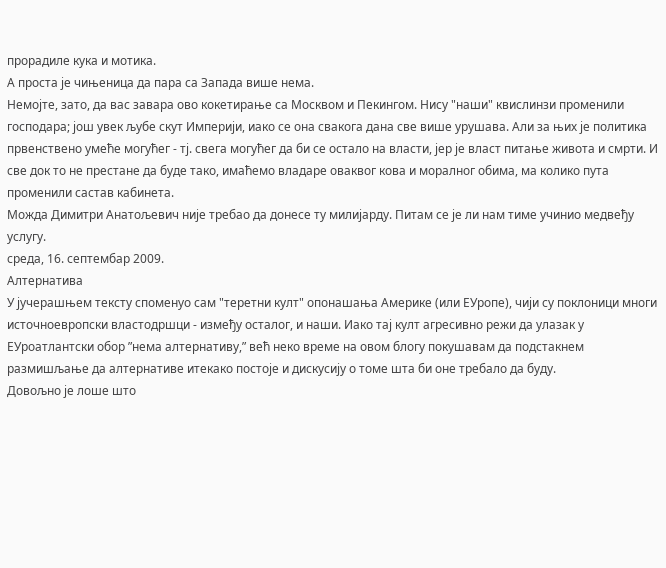прорадиле кука и мотика.
А проста је чињеница да пара са Запада више нема.
Немојте, зато, да вас завара ово кокетирање са Москвом и Пекингом. Нису "наши" квислинзи променили господара; још увек љубе скут Империји, иако се она свакога дана све више урушава. Али за њих је политика првенствено умеће могућег - тј. свега могућег да би се остало на власти, јер је власт питање живота и смрти. И све док то не престане да буде тако, имаћемо владаре оваквог кова и моралног обима, ма колико пута променили састав кабинета.
Можда Димитри Анатољевич није требао да донесе ту милијарду. Питам се је ли нам тиме учинио медвеђу услугу.
среда, 16. септембар 2009.
Алтернатива
У јучерашњем тексту споменуо сам "теретни култ" опонашања Америке (или ЕУропе), чији су поклоници многи источноевропски властодршци - између осталог, и наши. Иако тај култ агресивно режи да улазак у ЕУроатлантски обор ”нема алтернативу,” већ неко време на овом блогу покушавам да подстакнем размишљање да алтернативе итекако постоје и дискусију о томе шта би оне требало да буду.
Довољно је лоше што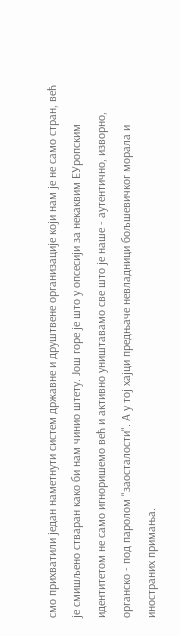смо прихватили један наметнути систем државне и друштвене организације који нам је не само стран, већ је смишљено стваран како би нам чинио штету. Још горе је што у опсесији за некаквим ЕУропским идентитетом не само игноришемо већ и активно уништавамо све што је наше - аутентично, изворно, органско - под паролом "заосталости". А у тој хајци предњаче невладници бољшевичког морала и иностраних примања.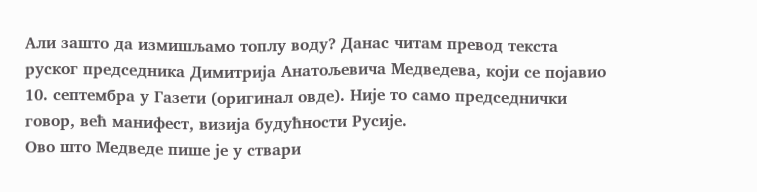Али зашто да измишљамо топлу воду? Данас читам превод текста руског председника Димитрија Анатољевича Медведева, који се појавио 10. септембра у Газети (оригинал овде). Није то само председнички говор, већ манифест, визија будућности Русије.
Ово што Медведе пише је у ствари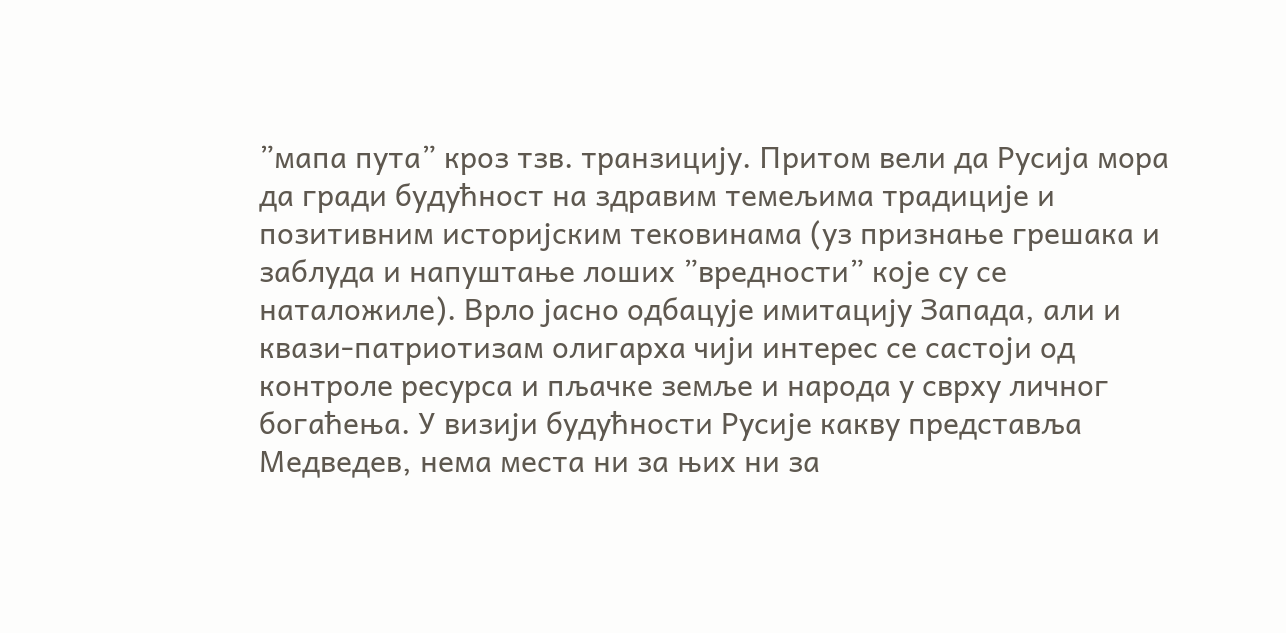”мапа пута” кроз тзв. транзицију. Притом вели да Русија мора да гради будућност на здравим темељима традиције и позитивним историјским тековинама (уз признање грешака и заблуда и напуштање лоших ”вредности” које су се наталожиле). Врло јасно одбацује имитацију Запада, али и квази-патриотизам олигарха чији интерес се састоји од контроле ресурса и пљачке земље и народа у сврху личног богаћења. У визији будућности Русије какву представља Медведев, нема места ни за њих ни за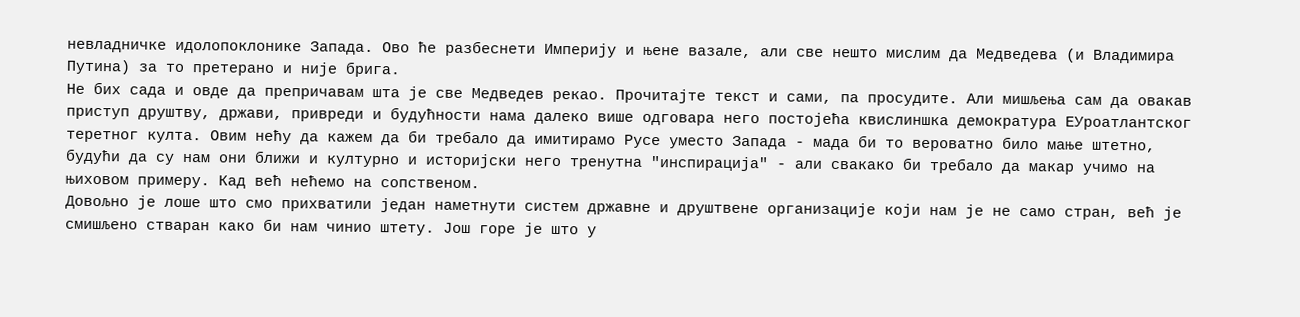невладничке идолопоклонике Запада. Ово ће разбеснети Империју и њене вазале, али све нешто мислим да Медведева (и Владимира Путина) за то претерано и није брига.
Не бих сада и овде да препричавам шта је све Медведев рекао. Прочитајте текст и сами, па просудите. Али мишљења сам да овакав приступ друштву, држави, привреди и будућности нама далеко више одговара него постојећа квислиншка демократура ЕУроатлантског теретног култа. Овим нећу да кажем да би требало да имитирамо Русе уместо Запада - мада би то вероватно било мање штетно, будући да су нам они ближи и културно и историјски него тренутна "инспирација" - али свакако би требало да макар учимо на њиховом примеру. Кад већ нећемо на сопственом.
Довољно је лоше што смо прихватили један наметнути систем државне и друштвене организације који нам је не само стран, већ је смишљено стваран како би нам чинио штету. Још горе је што у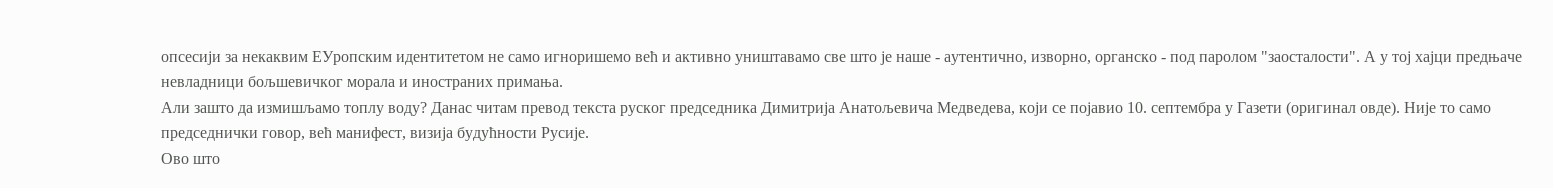опсесији за некаквим ЕУропским идентитетом не само игноришемо већ и активно уништавамо све што је наше - аутентично, изворно, органско - под паролом "заосталости". А у тој хајци предњаче невладници бољшевичког морала и иностраних примања.
Али зашто да измишљамо топлу воду? Данас читам превод текста руског председника Димитрија Анатољевича Медведева, који се појавио 10. септембра у Газети (оригинал овде). Није то само председнички говор, већ манифест, визија будућности Русије.
Ово што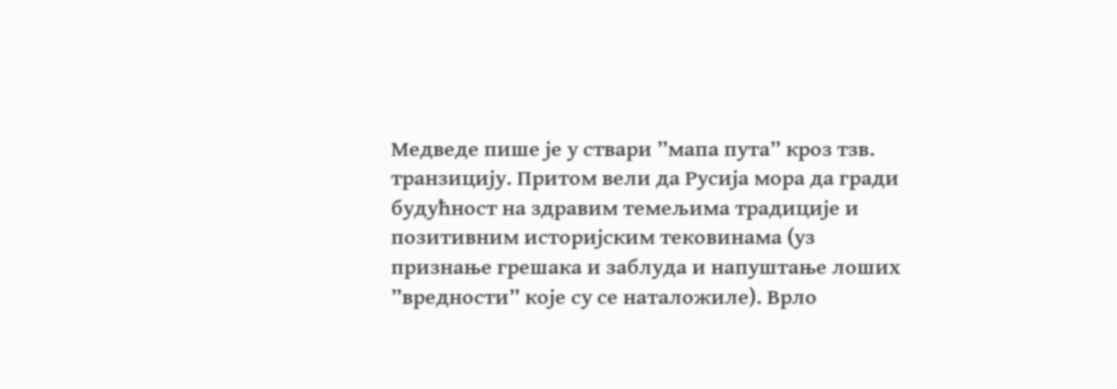Медведе пише је у ствари ”мапа пута” кроз тзв. транзицију. Притом вели да Русија мора да гради будућност на здравим темељима традиције и позитивним историјским тековинама (уз признање грешака и заблуда и напуштање лоших ”вредности” које су се наталожиле). Врло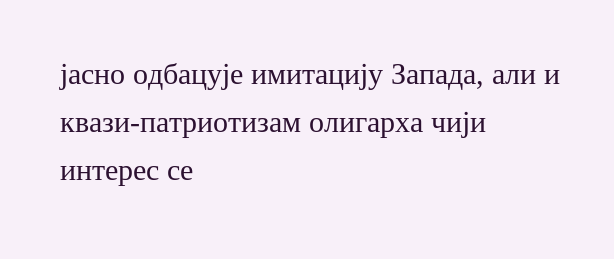јасно одбацује имитацију Запада, али и квази-патриотизам олигарха чији интерес се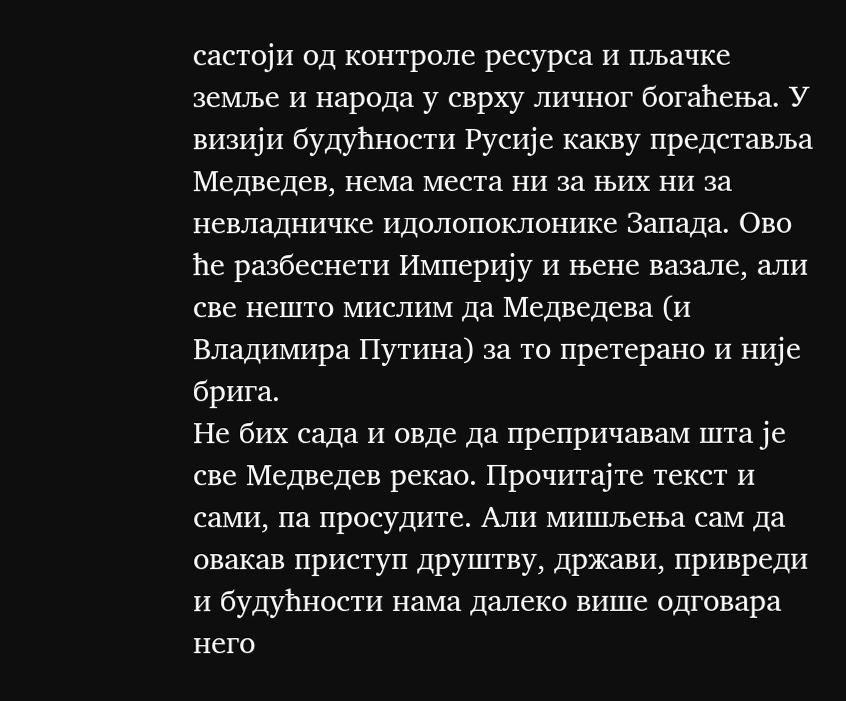састоји од контроле ресурса и пљачке земље и народа у сврху личног богаћења. У визији будућности Русије какву представља Медведев, нема места ни за њих ни за невладничке идолопоклонике Запада. Ово ће разбеснети Империју и њене вазале, али све нешто мислим да Медведева (и Владимира Путина) за то претерано и није брига.
Не бих сада и овде да препричавам шта је све Медведев рекао. Прочитајте текст и сами, па просудите. Али мишљења сам да овакав приступ друштву, држави, привреди и будућности нама далеко више одговара него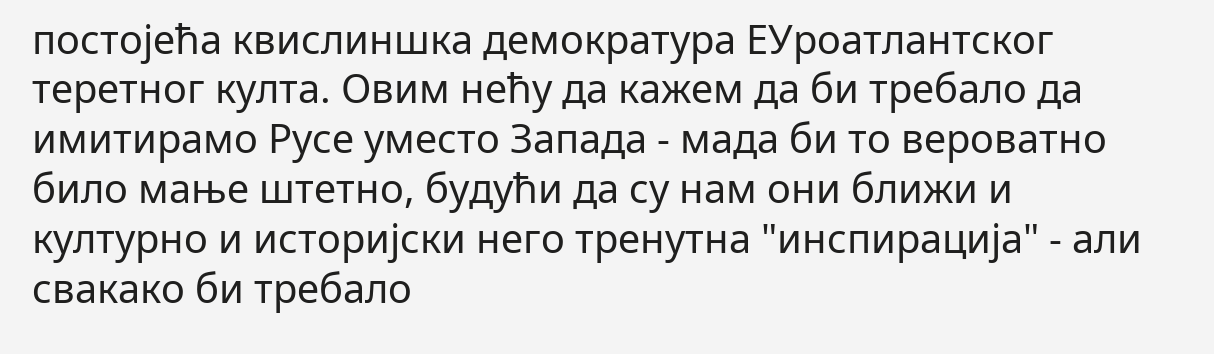постојећа квислиншка демократура ЕУроатлантског теретног култа. Овим нећу да кажем да би требало да имитирамо Русе уместо Запада - мада би то вероватно било мање штетно, будући да су нам они ближи и културно и историјски него тренутна "инспирација" - али свакако би требало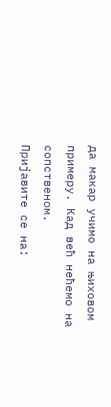да макар учимо на њиховом примеру. Кад већ нећемо на сопственом.
Пријавите се на: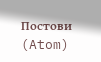Постови (Atom)